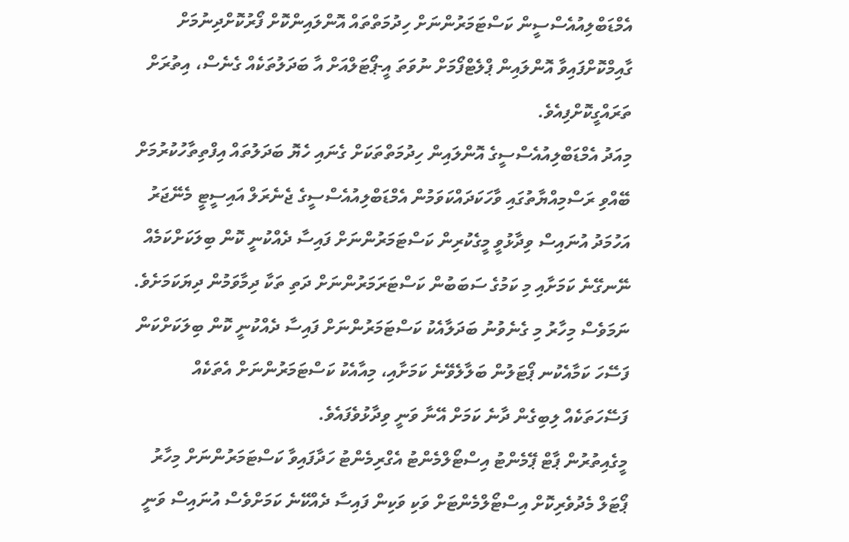އެމްޑަބްލިއުއެސްސީން ކަސްޓަމަރުންނަށް ހިދުމަތްތައް އޮންލައިންކޮށް ފޯރުކޮށްދިނުމަށް ގާއިމްކޮށްފައިވާ އޮންލައިން ޕްލެޓްފޯމަށް ނުވަތަ އީ-ޕޯޓަލްއަށް އާ ބަދަލުތަކެއް ގެނެސް، އިތުރަށް ތަރައްގީކޮށްފިއެވެ.
މިއަދު އެމްޑަބްލިއުއެސްސީގެ އޮންލައިން ހިދުމަތްތަކަށް ގެނައި ހެޔޮ ބަދަލުތައް އިފްތިތާހުކުރުމަށް ބޭއްވި ރަސްމިއްޔާތުގައި ވާހަކަދައްކަވަމުން އެމްޑަބްލިއުއެސްސީގެ ޖެނެރަލް އައިސީޓީ މެނޭޖަރު އަހުމަދު އުނައިސް ވިދާޅުވީ މީގެކުރިން ކަސްޓަމަރުންނަށް ފައިސާ ދެއްކުނީ ކޮން ބިލަކަށްކަމެއް ނޭނގޭނެ ކަމަށާއި މި ކަމުގެ ސަބަބުން ކަސްޓަރަމަރުންނަށް ދަތި ތަކާ ދިމާވަމުން ދިޔަކަމަށެވެ.
ނަމަވެސް މިހާރު މި ގެނެވުނު ބަދަލާއެކު ކަސްޓަމަރުންނަށް ފައިސާ ދެއްކުނީ ކޮން ބިލަކަށްކަން ފަސޭހަ ކަމާއެކުނ ޕޯޓަލުން ބަލާލެވޭނެ ކަމަށާއި، މިއާއެކު ކަސްޓަމަރުންނަށް އެތަކެއް ފަސޭހަތަކެއް ލިބިގެން ދާނެ ކަމަށް އޭނާ ވަނީ ވިދާޅުވެފައެވެ.
މީގެއިތުރުން ޕާޓް ޕޭމެންޓު އިސްޓޯލްމެންޓު އެގްރިމެންޓު ހަދާފައިވާ ކަސްޓަމަރުންނަށް މިހާރު ޕޯޓަލް މެދުވެރިކޮށް އިސްޓޯލްމެންޓަށް ވަކި ވަކިން ފައިސާ ދެއްކޭނެ ކަމަށްވެސް އުނައިސް ވަނީ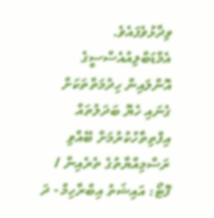ވިދާޅުވެފައެވެ.
އެމްޑަބްލިއުއެސްސީގެ އޮންލައިން ހިދުމަތްތަކަށް ގެނައި ހެޔޮ ބަދަލުތައް އިފްތިތާހުކުރުމަށް ބޭއްވި ރަސްމިއްޔާތުގެ ތެރެއިން / ފޮޓޯ: އައިޝަތު އިބްރާހިމް - ދަ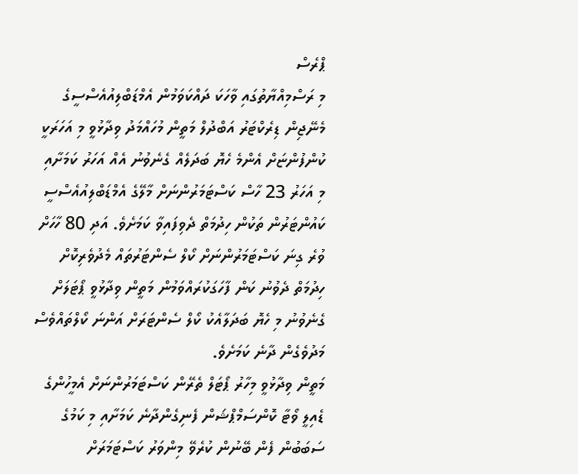ޕްރެސް
މި ރަސްމިއްޔާތުގައި ވާހަކަ ދައްކަވަމުން އެމްޑަބްލިއުއެސްސީގެ މެނޭޖިން ޑިރެކްޓަރު އަބްދުލް މަތީން މުހައްމަދު ވިދާޅުވީ މި އަހަރަކީ ކުންފުންޏަށް އެންމެ ހެޔޮ ބަދަލެއް ގެނެވުނު އެއް އަހަރު ކަމަށާއި މި އަހަރު 23 ހާސް ކަސްޓަމަރުންނަށް މާލޭގެ އެމްޑަބްލިއުއެސްސީ ކައުންޓަރުން ތަކުން ހިދުމަތް ދެވިފައިވާ ކަމަށެވެ. އަދި 80 ހާހަށް ވުރެ ގިނަ ކަސްޓަމަރުންނަށް ކޯލް ސެންޓަރުތައް މެދުވެރިކޮށް ހިދުމަތް ދެވުނު ކަން ފާހަގަކުރައްވަމުން މަތީން ވިދާޅުވީ ޕޯޓަލަށް ގެނެވުނު މި ހެޔޮ ބަދަލާއެކު ކޯލް ސެންޓަރަށް އަންނަ ކޯލްތައްވެސް މަދުވެގެން ދާނެ ކަމަށެވެ.
މަތީން ވިދާޅުވީ މިހާރު ޕޯޓަލް ތެރޭން ކަސްޓަމަރުންނަށް އެމީހުންގެ ޑެއިލީ ވޯޓާ ކޮންސަމްޕްޝަން ފެނިގެންދާނެ ކަމަށާއި މި ކަމުގެ ސަބަބުން ފެން ބޭނުން ކުރެވޭ މިންވަރު ކަސްޓަމަރަށް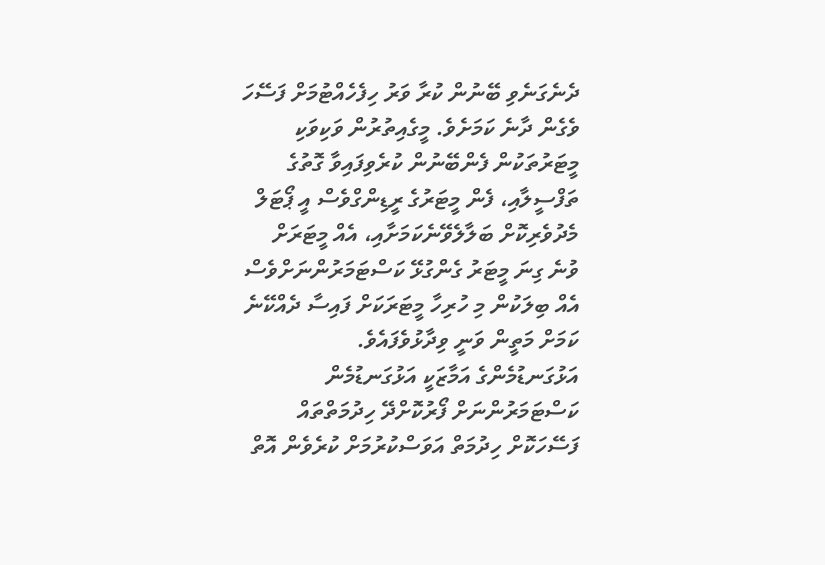ދެނެގަނެވި ބޭނުން ކުރާ ވަރު ހިފެހެއްޓުމަށް ފަސޭހަ ވެގެން ދާނެ ކަމަށެވެ. މީގެއިތުރުން ވަކިވަކި މީޓަރުތަކުން ފެންބޭނުން ކުރެވިފައިވާ ގޮތުގެ ތަފްސީލާއި، ފެން މީޓަރުގެ ރީޑިންގްވެސް އީ ޕޯޓަލް މެދުވެރިކޮށް ބަލާލެވޭނެކަމަށާއި، އެއް މީޓަރަށް ވުނެ ގިނަ މީޓަރު ގެންގުޅޭ ކަސްޓަމަރުންނަށްވެސް އެއް ބިލަކުން މި ހުރިހާ މީޓަރަކަށް ފައިސާ ދެއްކޭނެ ކަމަށް މަތީން ވަނީ ވިދާޅުވެފައެވެ.
އަޅުގަނޑުމެންގެ އަމާޒަކީ އަޅުގަނޑުމެން ކަސްޓަމަރުންނަށް ފޯރުކޮށްދޭ ހިދުމަތްތައް ފަސޭހަކޮށް ހިދުމަތް އަވަސްކުރުމަށް ކުރެވެން އޮތް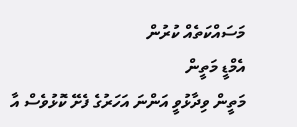މަސައްކަތެއް ކުރުން
އެމްޑީ މަތީން
މަތީން ވިދާޅުވީ އަންނަ އަހަރުގެ ފެށޭ ކޮޅުވެސް އާ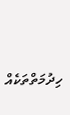ހިދުމަތްތަކެއް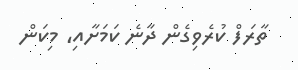ތާރަފް ކުރެވިގެން ދާނެ ކަމަށާއި، މިކަން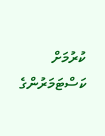ކުރުމަށް ކަސްޓަމަރުންގެ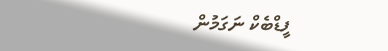ފީޑްބެކް ނަގަމުން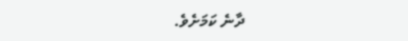ދާނެ ކަމަށެވެ.